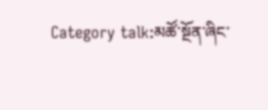Category talk:མཚོ་སྔོན་ཞིང་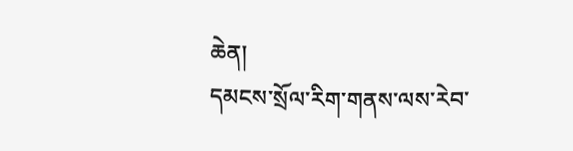ཆེན།
དམངས་སྲོལ་རིག་གནས་ལས་རེབ་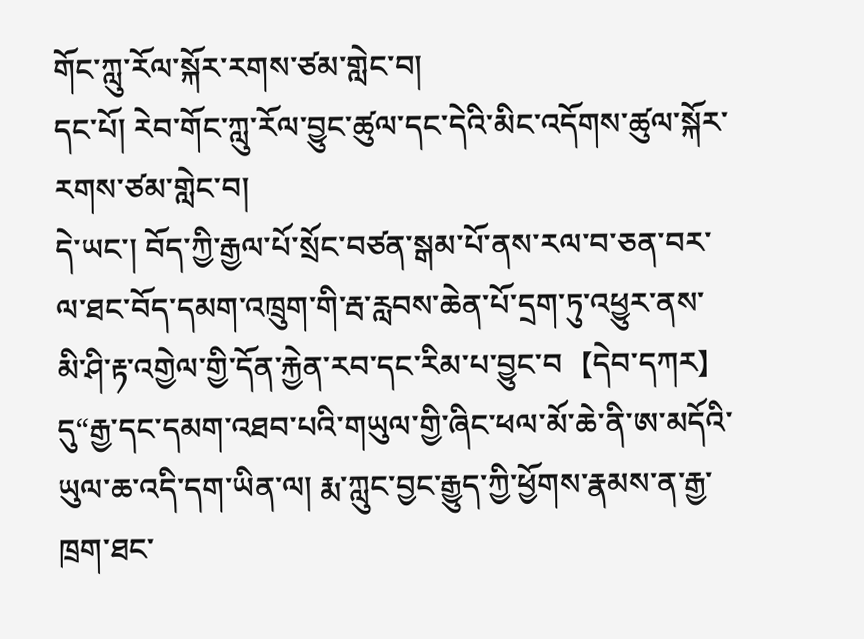གོང་ཀླུ་རོལ་སྐོར་རགས་ཙམ་གླེང་བ།
དང་པོ། རེབ་གོང་ཀླུ་རོལ་བྱུང་ཚུལ་དང་དེའི་མིང་འདོགས་ཚུལ་སྐོར་རགས་ཙམ་གླེང་བ།
དེ་ཡང་། བོད་ཀྱི་རྒྱལ་པོ་སྲོང་བཙན་སྒམ་པོ་ནས་རལ་བ་ཅན་བར་ལ་ཐང་བོད་དམག་འཁྲུག་གི་རྦ་རླབས་ཆེན་པོ་དྲག་ཏུ་འཕྱུར་ནས་མི་ཤི་རྟ་འགྱེལ་གྱི་དོན་རྐྱེན་རབ་དང་རིམ་པ་བྱུང་བ【དེབ་དཀར】དུ“རྒྱ་དང་དམག་འཐབ་པའི་གཡུལ་གྱི་ཞིང་ཕལ་མོ་ཆེ་ནི་ཨ་མདོའི་ཡུལ་ཆ་འདི་དག་ཡིན་ལ། རྨ་ཀླུང་བྱང་རྒྱུད་ཀྱི་ཕྱོགས་རྣམས་ན་རྒྱ་ཁྲག་ཐང་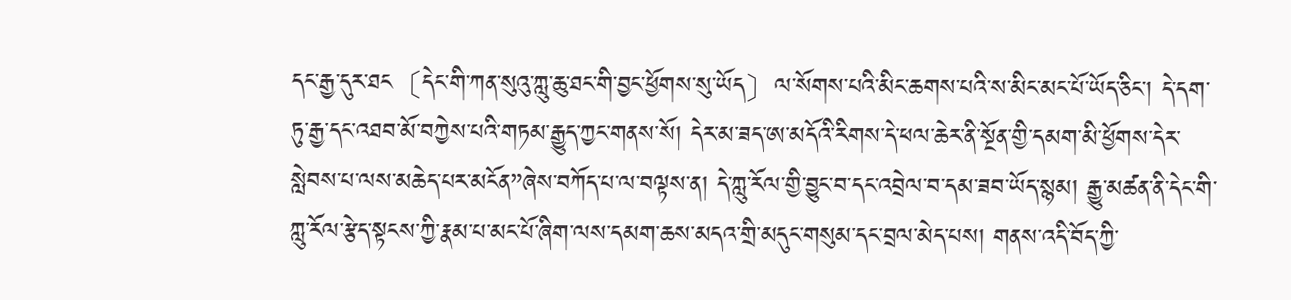དང་རྒྱ་དུར་ཐང〔དེང་གི་ཀན་སུའུ་ཀླུ་ཆུ་ཐང་གི་བྱང་ཕྱོགས་སུ་ཡོད〕ལ་སོགས་པའི་མིང་ཆགས་པའི་ས་མིང་མང་པོ་ཡོད་ཅིང་། དེ་དག་ཏུ་རྒྱ་དང་འཐབ་མོ་བཀྱེས་པའི་གཏམ་རྒྱུད་ཀྱང་གནས་སོ། དེར་མ་ཟད་ཨ་མདོའི་རིགས་དེ་ཕལ་ཆེར་ནི་སྔོན་གྱི་དམག་མི་ཕྱོགས་དེར་སླེབས་པ་ལས་མཆེད་པར་མངོན”ཞེས་བཀོད་པ་ལ་བལྟས་ན། དེ་ཀླུ་རོལ་གྱི་བྱུང་བ་དང་འབྲེལ་བ་དམ་ཟབ་ཡོད་སྙམ། རྒྱུ་མཚན་ནི་དེང་གི་ཀླུ་རོལ་རྩེད་སྟངས་ཀྱི་རྣམ་པ་མང་པོ་ཞིག་ལས་དམག་ཆས་མདའ་གྲི་མདུང་གསུམ་དང་བྲལ་མེད་པས། གནས་འདི་བོད་ཀྱི་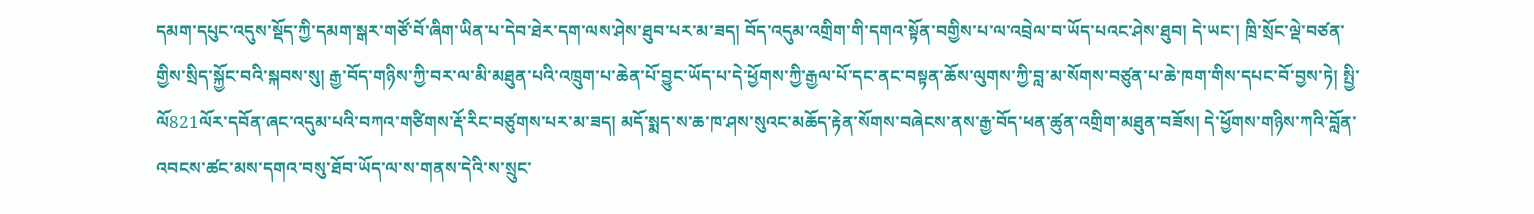དམག་དཔུང་འདུས་སྡོད་ཀྱི་དམག་སྒར་གཙོ་བོ་ཞིག་ཡིན་པ་དེབ་ཐེར་དག་ལས་ཤེས་ཐུབ་པར་མ་ཟད། བོད་འདུམ་འགྲིག་གི་དགའ་སྟོན་བགྱིས་པ་ལ་འབྲེལ་བ་ཡོད་པའང་ཤེས་ཐུབ། དེ་ཡང་། ཁྲི་སྲོང་ལྡེ་བཙན་གྱིས་སྲིད་སྐྱོང་བའི་སྐབས་སུ། རྒྱ་བོད་གཉིས་ཀྱི་བར་ལ་མི་མཐུན་པའི་འཁྲུག་པ་ཆེན་པོ་བྱུང་ཡོད་པ་དེ་ཕྱོགས་ཀྱི་རྒྱལ་པོ་དང་ནང་བསྟན་ཆོས་ལུགས་ཀྱི་བླ་མ་སོགས་བཙུན་པ་ཆེ་ཁག་གིས་དཔང་བོ་བྱས་ཏེ། སྤྱི་ལོ821ལོར་དབོན་ཞང་འདུམ་པའི་བཀའ་གཙིགས་རྡོ་རིང་བཙུགས་པར་མ་ཟད། མདོ་སྨད་ས་ཆ་ཁ་ཤས་སུའང་མཆོད་རྟེན་སོགས་བཞེངས་ནས་རྒྱ་བོད་ཕན་ཚུན་འགྲིག་མཐུན་བཟོས། དེ་ཕྱོགས་གཉིས་ཀའི་བློན་འབངས་ཚང་མས་དགའ་བསུ་ཐོབ་ཡོད་ལ་ས་གནས་དེའི་ས་སྲུང་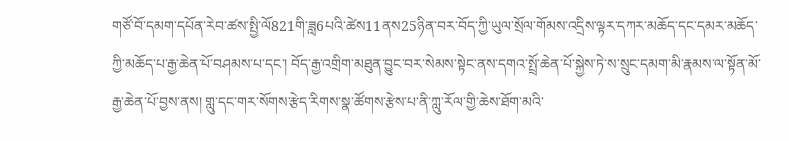གཙོ་བོ་དམག་དཔོན་རེབ་ཚས་སྤྱི་ལོ821གི་ཟླ6པའི་ཚེས11ནས25ཉིན་བར་བོད་ཀྱི་ཡུལ་སྲོལ་གོམས་འདྲིས་ལྟར་དཀར་མཆོད་དང་དམར་མཆོད་ཀྱི་མཆོད་པ་རྒྱ་ཆེན་པོ་བཤམས་པ་དང་། བོད་རྒྱ་འགྲིག་མཐུན་བྱུང་བར་སེམས་སྟེང་ནས་དགའ་སྤྲོ་ཆེན་པོ་སྐྱེས་ཏེ་ས་སྲུང་དམག་མི་རྣམས་ལ་སྟོན་མོ་རྒྱ་ཆེན་པོ་བྱས་ནས། གླུ་དང་གར་སོགས་རྩེད་རིགས་སྣ་ཚོགས་རྩེས་པ་ནི་ཀླུ་རོལ་གྱི་ཆེས་ཐོག་མའི་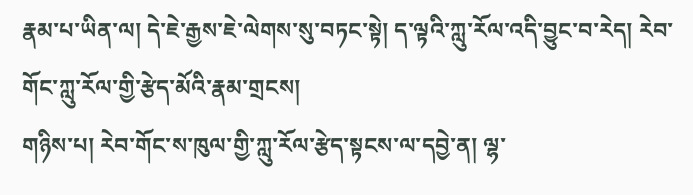རྣམ་པ་ཡིན་ལ། དེ་ཇེ་རྒྱས་ཇེ་ལེགས་སུ་བཏང་སྟེ། ད་ལྟའི་ཀླུ་རོལ་འདི་བྱུང་བ་རེད། རེབ་གོང་ཀླུ་རོལ་གྱི་རྩེད་མོའི་རྣམ་གྲངས།
གཉིས་པ། རེབ་གོང་ས་ཁུལ་གྱི་ཀླུ་རོལ་རྩེད་སྟངས་ལ་དབྱེ་ན། ལྷ་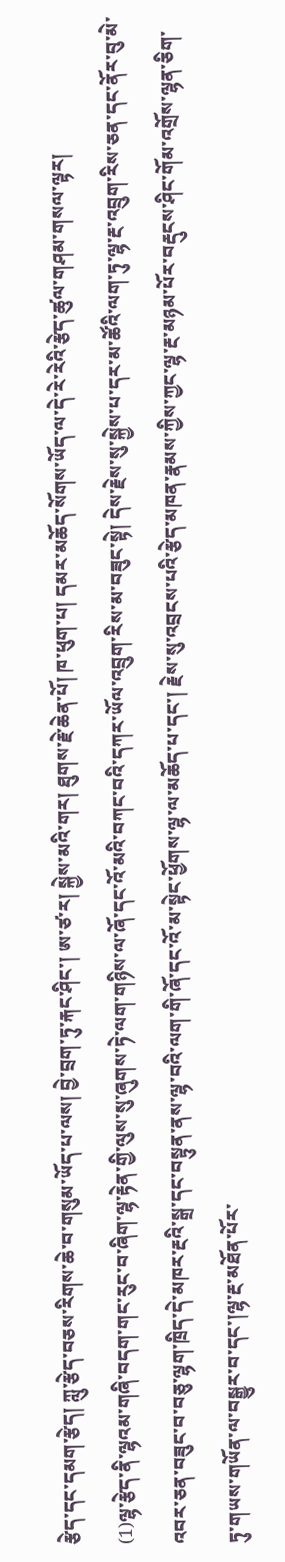རྩེད་དང་དམག་རྩེད། ཀླུ་རྩེད་བཅས་རིགས་ཆེ་བ་གསུམ་ཡོད་པ་ལས། བྱེ་བྲག་ཏུ་རྐང་ཤིང་། ཨ་ཙ་ར། སྐྱེས་མའི་གར། ཐུགས་རྗེ་ཆེན་པོ། ཁ་ཕུག་པ། དམར་མཆོད་སོགས་ཡོད་ལ་དེ་རེ་རེའི་རྩེད་ཚུལ་གཤམ་གསལ་ལྟར།
(1)ལྷ་རྩེད་ནི་ལྷའམ་གཞི་བདག་གང་རུང་བ་ཞིག་ལྷ་རྟེན་གྱི་ལུས་སུ་ཞུགས་ཏེ་ལག་གཉིས་ལ་ཞོ་དང་འོ་མའི་བཀང་བའི་དཀར་ཡོལ་འབྲུག་རིས་མ་བཟུང་སྟེ། དེས་རྗེས་སུ་སྐྱེས་པ་དར་མ་ཚོའི་ལག་ཏུ་ལྷ་རྔ་འབྲུག་རིས་ཅན་དང་ནོར་བུ་མེ་འབར་ཅན་བཟུང་བ་བཅུ་ལྷག་ཁྲིད་དེ་མཁར་རྔའི་སྒྲ་དང་བསྟུན་ནས་ལྷ་བའི་ལག་གི་ཞོ་དང་འོ་མ་སྟེང་ཕྱོགས་ལྷ་ལ་མཆོད་པ་དང་། རྗེས་སུ་འབྲངས་པའི་རྩེད་མཁན་རྣམས་ཀྱིས་ཀྱང་ལྷ་རྔ་མཉམ་པོར་བརྡུངས་ཤིང་གོམ་འགྲོས་ལྷན་ཅིག་ཏུ་གཡས་གཡོན་ལ་བསྒྱུར་བ་དང་།ལྷ་རྔ་མཐོན་པོར་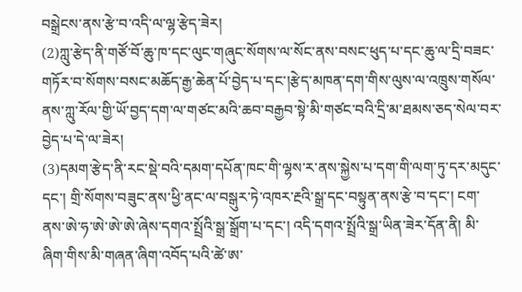བསྒྲེངས་ནས་རྩེ་བ་འདི་ལ་ལྷ་རྩེད་ཟེར།
(2)ཀླུ་རྩེད་ནི་གཙོ་བོ་ཆུ་ཁ་དང་ལུང་གཞུང་སོགས་ལ་སོང་ནས་བསང་ཕུད་པ་དང་ཆུ་ལ་དྲི་བཟང་གཏོར་བ་སོགས་བསང་མཆོད་རྒྱ་ཆེན་པོ་བྱེད་པ་དང་།རྩེད་མཁན་དག་གིས་ལུས་ལ་འཁྲུས་གསོལ་ནས་ཀླུ་རོལ་གྱི་ཡོ་བྱད་དག་ལ་གཙང་མའི་ཆབ་བརྒྱབ་སྟེ་མི་གཙང་བའི་དྲི་མ་ཐམས་ཅད་སེལ་བར་བྱེད་པ་དེ་ལ་ཟེར།
(3)དམག་རྩེད་ནི་རང་སྡེ་བའི་དམག་དཔོན་ཁང་གི་ལྷས་ར་ནས་སྐྱེས་པ་དག་གི་ལག་ཏུ་དར་མདུང་དང་། གྲི་སོགས་བཟུང་ནས་ཕྱི་ནང་ལ་བསྒུར་ཏེ་འཁར་རྔའི་སྒྲ་དང་བསྟུན་ནས་རྩེ་བ་དང་། ངག་ནས་ཨེ་ཧ་ཨེ་ཨེ་ཨེ་ཞེས་དགའ་སྤྲོའི་སྒྲ་སྒྲོག་པ་དང་། འདི་དགའ་སྤྲོའི་སྒྲ་ཡིན་ཟེར་དོན་ནི། མི་ཞིག་གིས་མི་གཞན་ཞིག་འབོད་པའི་ཚེ་ཨ་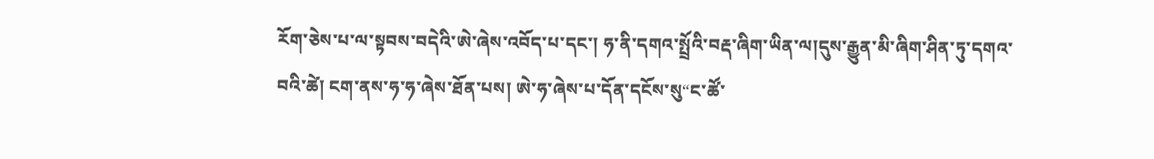རོག་ཅེས་པ་ལ་སྟབས་བདེའི་ཨེ་ཞེས་འབོད་པ་དང་། ཧ་ནི་དགའ་སྤྲོའི་བརྡ་ཞིག་ཡིན་ལ།དུས་རྒྱུན་མི་ཞིག་ཤིན་ཏུ་དགའ་བའི་ཚེ། ངག་ནས་ཧ་ཧ་ཞེས་ཐོན་པས། ཨེ་ཧ་ཞེས་པ་དོན་དངོས་སུ“ང་ཚོ་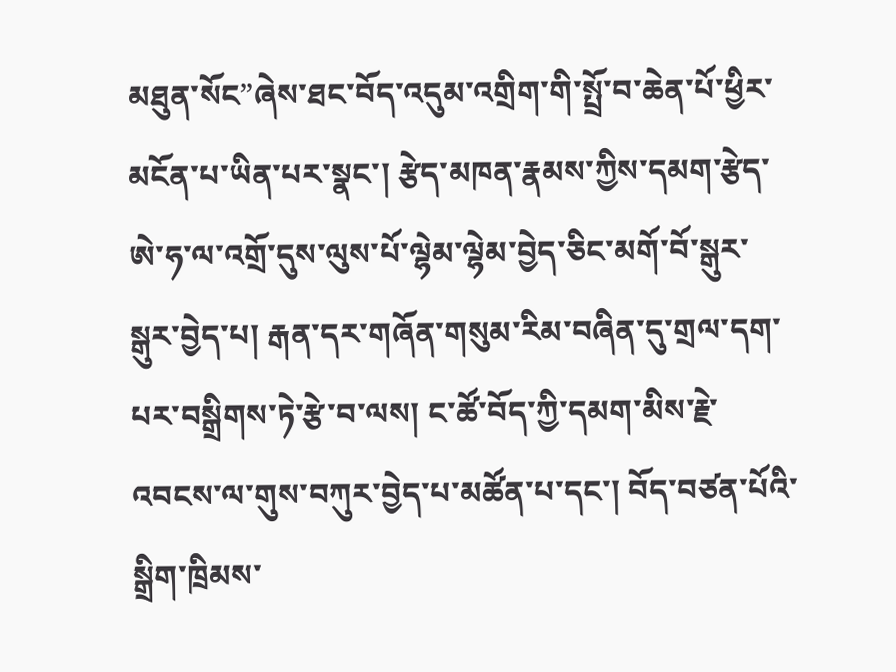མཐུན་སོང”ཞེས་ཐང་བོད་འདུམ་འགྲིག་གི་སྤྲོ་བ་ཆེན་པོ་ཕྱིར་མངོན་པ་ཡིན་པར་སྣང་། རྩེད་མཁན་རྣམས་ཀྱིས་དམག་རྩེད་ཨེ་ཧ་ལ་འགྲོ་དུས་ལུས་པོ་ལྷེམ་ལྷེམ་བྱེད་ཅིང་མགོ་བོ་སྒུར་སྒུར་བྱེད་པ། རྒན་དར་གཞོན་གསུམ་རིམ་བཞིན་དུ་གྲལ་དག་པར་བསྒྲིགས་ཏེ་རྩེ་བ་ལས། ང་ཚོ་བོད་ཀྱི་དམག་མིས་རྗེ་འབངས་ལ་གུས་བཀུར་བྱེད་པ་མཚོན་པ་དང་། བོད་བཙན་པོའི་སྒྲིག་ཁྲིམས་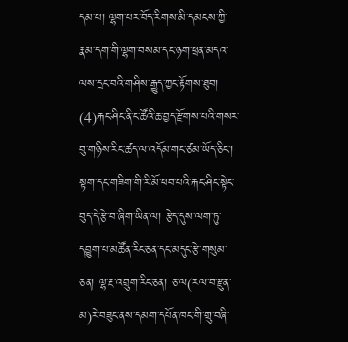དམ་པ། ལྷག་པར་བོད་རིགས་མི་དམངས་ཀྱི་རྣམ་དག་གི་ལྷག་བསམ་དང་ཉག་ཕྲན་མདའ་ལས་དྲང་བའི་གཤིས་རྒྱུད་ཀྱང་རྟོགས་ཐུབ།
(4)རྐང་ཤིང་ནི་ང་ཚོའི་ཆ་བྱད་རྫོགས་པའི་གསར་བུ་གཉིས་རིང་ཚད་ལ་འདོམ་གང་ཙམ་ཡོད་ཅིང་། སྟག་དང་གཟིག་གི་རི་མོ་ཕབ་པའི་རྐང་ཤིང་སྟེང་བུད་དེ་རྩེ་བ་ཞིག་ཡིན་ལ། རྩེད་དུས་ལག་ཏུ་དབྱུག་པ་མཚོན་རིང་ཅན་དང་མདུང་རྩེ་གསུམ་ཅན། ལྷ་རྔ་འབྲུག་རིང་ཅན། ཅ་ལ(རལ་བ་རྫུན་མ)རེ་བཟུང་ནས་དམག་དཔོན་ཁང་གི་གྲུ་བཞི་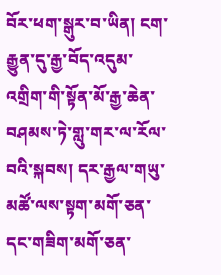བོར་ཕག་སྒུར་བ་ཡིན། ངག་རྒྱུན་དུ་རྒྱ་བོད་འདུམ་འགྲིག་གི་སྟོན་མོ་རྒྱ་ཆེན་བཤམས་ཏེ་གླུ་གར་ལ་རོལ་བའི་སྐབས། དར་རྒྱལ་གཡུ་མཚོ་ལས་སྟག་མགོ་ཅན་དང་གཟིག་མགོ་ཅན་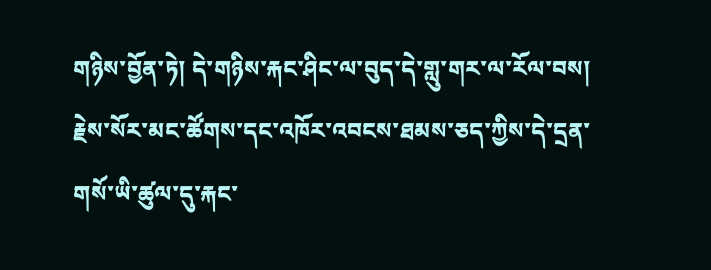གཉིས་བྱོན་ཏེ། དེ་གཉིས་རྐང་ཤིང་ལ་བུད་དེ་གླུ་གར་ལ་རོལ་བས། རྗེས་སོར་མང་ཚོགས་དང་འཁོར་འབངས་ཐམས་ཅད་ཀྱིས་དེ་དྲན་གསོ་ཡི་ཚུལ་དུ་རྐང་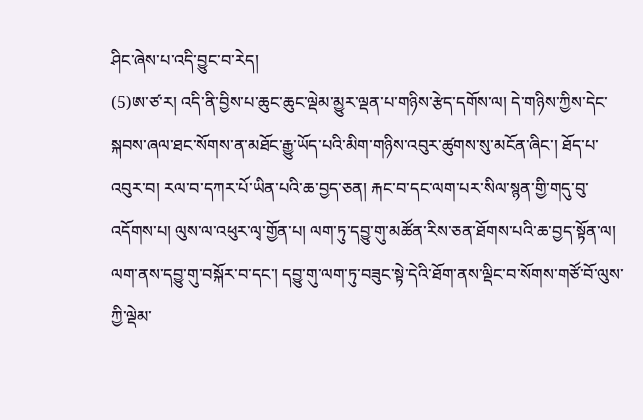ཤིང་ཞེས་པ་འདི་བྱུང་བ་རེད།
(5)ཨ་ཙ་ར། འདི་ནི་བྱིས་པ་ཆུང་ཆུང་ལྡེམ་མྱུར་ལྡན་པ་གཉིས་རྩེད་དགོས་ལ། དེ་གཉིས་ཀྱིས་དེང་སྐབས་ཞལ་ཐང་སོགས་ན་མཐོང་རྒྱུ་ཡོད་པའི་མིག་གཉིས་འབུར་ཚུགས་སུ་མངོན་ཞིང་། ཐོད་པ་འབུར་བ། རལ་བ་དཀར་པོ་ཡིན་པའི་ཆ་བྱད་ཅན། རྐང་བ་དང་ལག་པར་སིལ་སྙན་གྱི་གདུ་བུ་འདོགས་པ། ལུས་ལ་འཕུར་ལྭ་གྱོན་པ། ལག་ཏུ་དབྱུ་གུ་མཚོན་རིས་ཅན་ཐོགས་པའི་ཆ་བྱད་སྟོན་ལ། ལག་ནས་དབྱུ་གུ་བསྐོར་བ་དང་། དབྱུ་གུ་ལག་ཏུ་བཟུང་སྟེ་དེའི་ཐོག་ནས་ལྡིང་བ་སོགས་གཙོ་བོ་ལུས་ཀྱི་ལྡེམ་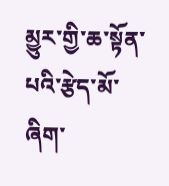མྱུར་གྱི་ཆ་སྟོན་པའི་རྩེད་མོ་ཞིག་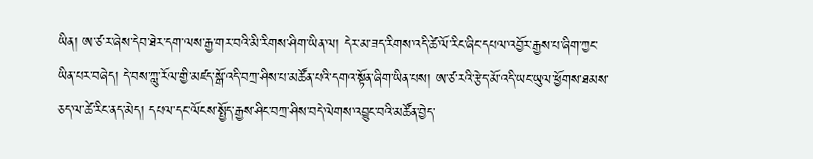ཡིན། ཨ་ཙ་ར་ཞེས་དེབ་ཐེར་དག་ལས་རྒྱ་གར་བའི་མི་རིགས་ཤིག་ཡིན་ལ། དེར་མ་ཟད་རིགས་འདི་ཚེ་ལོ་རིང་ཞིང་དཔལ་འབྱོར་རྒྱས་པ་ཞིག་ཀྱང་ཡིན་པར་བཞེད། དེ་བས་ཀླུ་རོལ་གྱི་མཛད་སྒོ་འདི་བཀྲ་ཤིས་པ་མཚོན་པའི་དགའ་སྟོན་ཞིག་ཡིན་པས། ཨ་ཙ་རའི་རྩེད་མོ་འདི་ཡང་ཡུལ་ཕྱོགས་ཐམས་ཅད་ལ་ཚེ་རིང་ནད་མེད། དཔལ་དང་ལོངས་སྤྱོད་རྒྱས་ཤིང་བཀྲ་ཤིས་བདེ་ལེགས་འབྱུང་བའི་མཚོན་བྱེད་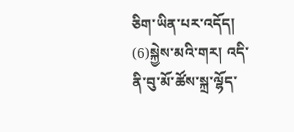ཅིག་ཡིན་པར་འདོད།
(6)སྐྱེས་མའི་གར། འདི་ནི་བུ་མོ་ཚོས་སྐྲ་ལྷོད་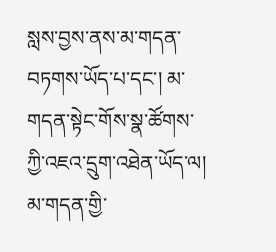སླས་བྱས་ནས་མ་གདན་བཏགས་ཡོད་པ་དང་། མ་གདན་སྟེང་གོས་སྣ་ཚོགས་ཀྱི་འཇའ་དྲུག་འཐེན་ཡོད་ལ། མ་གདན་གྱི་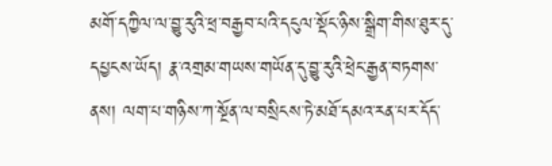མགོ་དཀྱིལ་ལ་བྱུ་རུའི་ཕྲ་བརྒྱབ་པའི་དངུལ་སྡོང་ཉིས་སྒྲིག་གིས་ཐུར་དུ་དཔྱངས་ཡོད། རྣ་འགྲམ་གཡས་གཡོན་དུ་བྱུ་རུའི་ཕྲེང་རྒྱན་བཏགས་ནས། ལག་པ་གཉིས་ཀ་སྔོན་ལ་བསྲིངས་ཏེ་མཐོ་དམའ་རན་པར་དོད་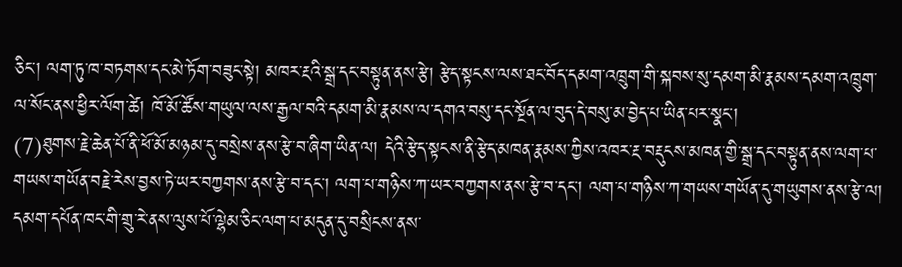ཅིང་། ལག་ཏུ་ཁ་བཏགས་དང་མེ་ཏོག་བཟུང་སྟེ། མཁར་རྔའི་སྒྲ་དང་བསྟུན་ནས་རྩེ། རྩེད་སྟངས་ལས་ཐང་བོད་དམག་འཁྲུག་གི་སྐབས་སུ་དམག་མི་རྣམས་དམག་འཁྲུག་ལ་སོང་ནས་ཕྱིར་ལོག་ཚེ། ཁོ་མོ་ཚོས་གཡུལ་ལས་རྒྱལ་བའི་དམག་མི་རྣམས་ལ་དགའ་བསུ་དང་སྔོན་ལ་བུད་དེ་བསུ་མ་བྱེད་པ་ཡིན་པར་སྣང་།
(7)ཐུགས་རྗེ་ཆེན་པོ་ནི་ཕོ་མོ་མཉམ་དུ་བསྲེས་ནས་རྩེ་བ་ཞིག་ཡིན་ལ། དེའི་རྩེད་སྟངས་ནི་རྩེད་མཁན་རྣམས་ཀྱིས་འཁར་རྔ་བརྡུངས་མཁན་གྱི་སྒྲ་དང་བསྟུན་ནས་ལག་པ་གཡས་གཡོན་བརྗེ་རེས་བྱས་ཏེ་ཡར་བཀྱགས་ནས་རྩེ་བ་དང་། ལག་པ་གཉིས་ཀ་ཡར་བཀྱགས་ནས་རྩེ་བ་དང་། ལག་པ་གཉིས་ཀ་གཡས་གཡོན་དུ་གཡུགས་ནས་རྩེ་ལ། དམག་དཔོན་ཁང་གི་གྲུ་རེ་ནས་ལུས་པོ་ལྷེམ་ཅིང་ལག་པ་མདུན་དུ་བསྲིངས་ནས་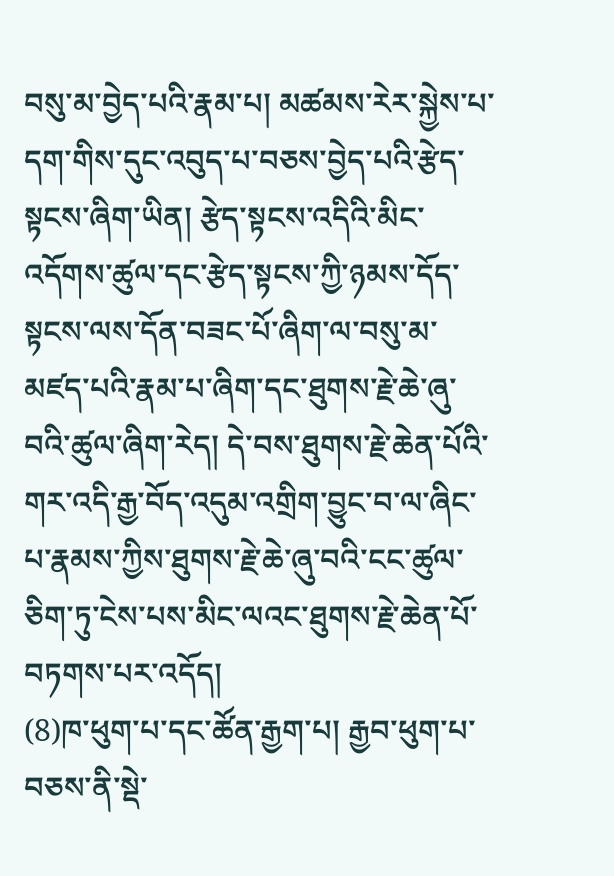བསུ་མ་བྱེད་པའི་རྣམ་པ། མཚམས་རེར་སྐྱེས་པ་དག་གིས་དུང་འབུད་པ་བཅས་བྱེད་པའི་རྩེད་སྟངས་ཞིག་ཡིན། རྩེད་སྟངས་འདིའི་མིང་འདོགས་ཚུལ་དང་རྩེད་སྟངས་ཀྱི་ཉམས་དོད་སྟངས་ལས་དོན་བཟང་པོ་ཞིག་ལ་བསུ་མ་མཛད་པའི་རྣམ་པ་ཞིག་དང་ཐུགས་རྗེ་ཆེ་ཞུ་བའི་ཚུལ་ཞིག་རེད། དེ་བས་ཐུགས་རྗེ་ཆེན་པོའི་གར་འདི་རྒྱ་བོད་འདུམ་འགྲིག་བྱུང་བ་ལ་ཞིང་པ་རྣམས་ཀྱིས་ཐུགས་རྗེ་ཆེ་ཞུ་བའི་ངང་ཚུལ་ཅིག་ཏུ་ངེས་པས་མིང་ལའང་ཐུགས་རྗེ་ཆེན་པོ་བཏགས་པར་འདོད།
(8)ཁ་ཕུག་པ་དང་ཚོན་རྒྱག་པ། རྒྱབ་ཕུག་པ་བཅས་ནི་སྡེ་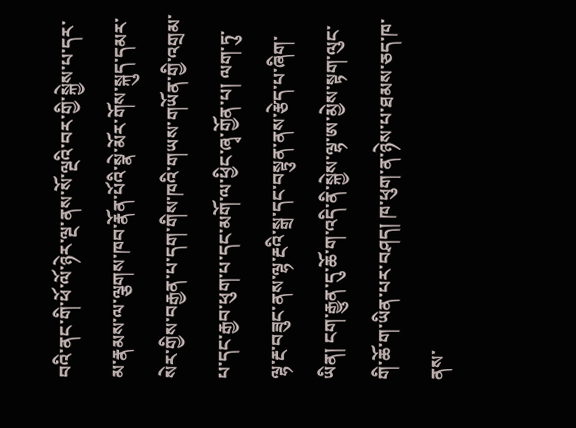བའི་ནང་གི་ཕོ་ལོ་ཉེར་ལྔ་ནས་སོ་ལྔའི་བར་གྱི་སྐྱེས་པ་དར་མ་རྣམས་ལ་ལྕགས་ཁབ་རྣོན་པོའི་སྣེ་མོར་གོས་སྐུད་དམར་སེར་གྱིས་བརྒྱན་པ་དག་གིས་ཁའི་གཡས་གཡོན་གྱི་འགྲམ་པ་དང་རྒྱབ་ཕུག་པ་དང་མགོ་ལ་ཕྱིང་ཞྭ་གྱོན་པ། ལག་ཏུ་ལྷ་རྔ་བཟུང་ནས་ལྷ་རྔའི་སྒྲ་དང་བསྟུན་ནས་རྩེད་པ་ཞིག་ཡིན། ངག་རྒྱུན་དུ་ཆོ་ག་འདི་ནི་སྐྱེས་ལྷ་ཨ་མྱེས་སྟག་ལུང་གི་ཆོ་ག་ཡིན་པར་བཤད། ཁ་ཕུག་ན་ཉེས་པ་ཐམས་ཅད་ཁ་ནས་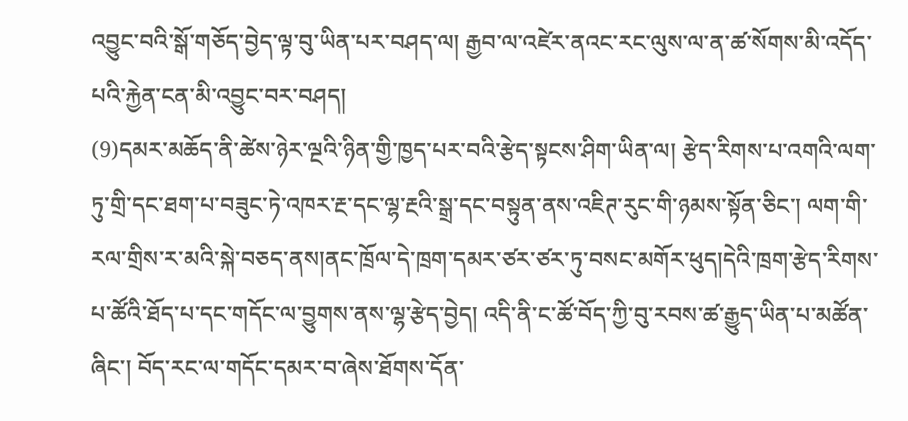འབྱུང་བའི་སྒོ་གཅོད་བྱེད་ལྟ་བུ་ཡིན་པར་བཤད་ལ། རྒྱབ་ལ་འཛེར་ནའང་རང་ལུས་ལ་ན་ཚ་སོགས་མི་འདོད་པའི་རྐྱེན་ངན་མི་འབྱུང་བར་བཤད།
(9)དམར་མཆོད་ནི་ཚེས་ཉེར་ལྔའི་ཉིན་གྱི་ཁྱད་པར་བའི་རྩེད་སྟངས་ཤིག་ཡིན་ལ། རྩེད་རིགས་པ་འགའི་ལག་ཏུ་གྲི་དང་ཐག་པ་བཟུང་ཏེ་འཁར་རྔ་དང་ལྷ་རྔའི་སྒྲ་དང་བསྟུན་ནས་འཇིཊ་རུང་གི་ཉམས་སྟོན་ཅིང་། ལག་གི་རལ་གྲིས་ར་མའི་སྐེ་བཅད་ནས།ནང་ཁྲོལ་དེ་ཁྲག་དམར་ཙར་ཙར་ཏུ་བསང་མགོར་ཕུད།དེའི་ཁྲག་རྩེད་རིགས་པ་ཚོའི་ཐོད་པ་དང་གདོང་ལ་བྱུགས་ནས་ལྷ་རྩེད་བྱེད། འདི་ནི་ང་ཚོ་བོད་ཀྱི་བུ་རབས་ཚ་རྒྱུད་ཡིན་པ་མཚོན་ཞིང་། བོད་རང་ལ་གདོང་དམར་བ་ཞེས་ཐོགས་དོན་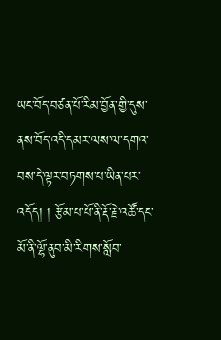ཡང་བོད་བཙན་པོ་རིམ་བྱོན་གྱི་དུས་ནས་བོད་འདི་དམར་ལས་ལ་དགའ་བས་དེ་ལྟར་བཏགས་པ་ཡིན་པར་འདོད། ། རྩོམ་པ་པོ་ནི་རྡོ་རྗེ་འཚོ་དང་མོ་ནི་ལྷོ་ནུབ་མི་རིགས་སློབ་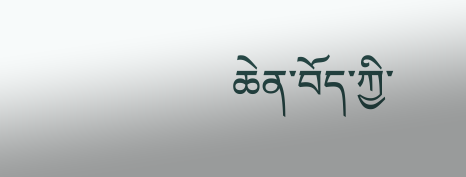ཆེན་བོད་ཀྱི་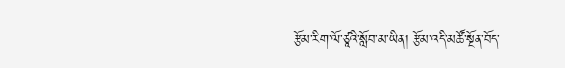རྩོམ་རིག་ལོ་ཙཱའི་སློབ་མ་ཡིན། རྩོམ་འདི་མཚོ་སྔོན་བོད་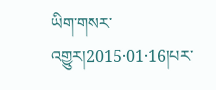ཡིག་གསར་འགྱུར།2015·01·16།པར་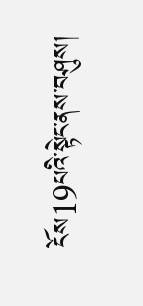ངོས19པའི་སྟེང་ནས་བཤུས།